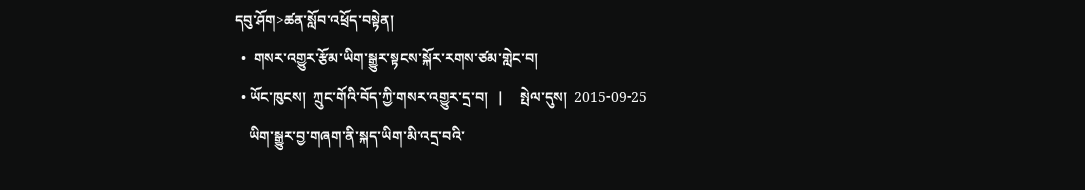དབུ་ཤོག>ཚན་སློབ་འཕྲོད་བསྟེན།
  •  གསར་འགྱུར་རྩོམ་ཡིག་སྒྱུར་སྟངས་སྐོར་རགས་ཙམ་གླེང་བ།
  • ཡོང་ཁུངས།  ཀྲུང་གོའི་བོད་ཀྱི་གསར་འགྱུར་དྲ་བ།   |     སྤེལ་དུས།  2015-09-25
    ཡིག་སྒྱུར་བྱ་གཞག་ནི་སྐད་ཡིག་མི་འདྲ་བའི་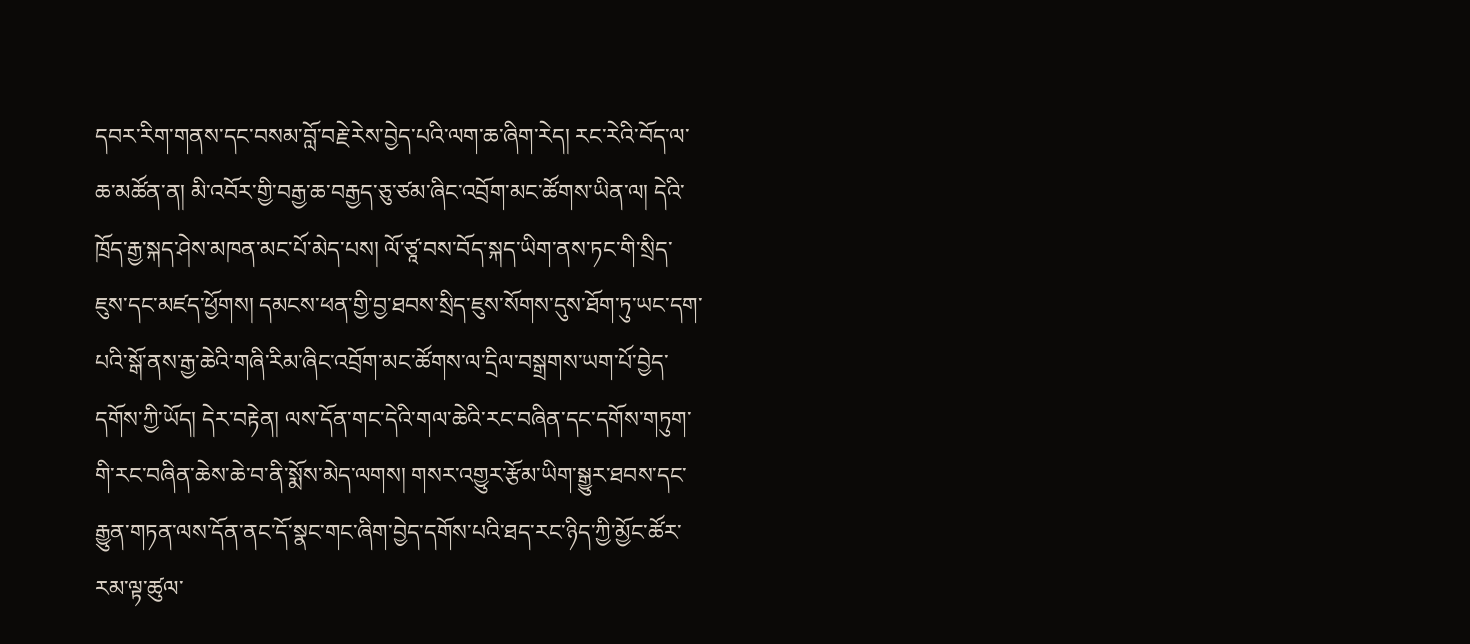དབར་རིག་གནས་དང་བསམ་བློ་བརྗེ་རེས་བྱེད་པའི་ལག་ཆ་ཞིག་རེད། རང་རེའི་བོད་ལ་ཆ་མཚོན་ན། མི་འབོར་གྱི་བརྒྱ་ཆ་བརྒྱད་ཅུ་ཙམ་ཞིང་འབྲོག་མང་ཚོགས་ཡིན་ལ། དེའི་ཁྲོད་རྒྱ་སྐད་ཤེས་མཁན་མང་པོ་མེད་པས། ལོ་ཙཱ་བས་བོད་སྐད་ཡིག་ནས་ཏང་གི་སྲིད་ཇུས་དང་མཛད་ཕྱོགས། དམངས་ཕན་གྱི་བྱ་ཐབས་སྲིད་ཇུས་སོགས་དུས་ཐོག་ཏུ་ཡང་དག་པའི་སྒོ་ནས་རྒྱ་ཆེའི་གཞི་རིམ་ཞིང་འབྲོག་མང་ཚོགས་ལ་དྲིལ་བསྒྲགས་ཡག་པོ་བྱེད་དགོས་ཀྱི་ཡོད། དེར་བརྟེན། ལས་དོན་གང་དེའི་གལ་ཆེའི་རང་བཞིན་དང་དགོས་གཏུག་གི་རང་བཞིན་ཆེས་ཆེ་བ་ནི་སྨོས་མེད་ལགས། གསར་འགྱུར་རྩོམ་ཡིག་སྒྱུར་ཐབས་དང་རྒྱུན་གཏན་ལས་དོན་ནང་དོ་སྣང་གང་ཞིག་བྱེད་དགོས་པའི་ཐད་རང་ཉིད་ཀྱི་མྱོང་ཚོར་རམ་ལྟ་ཚུལ་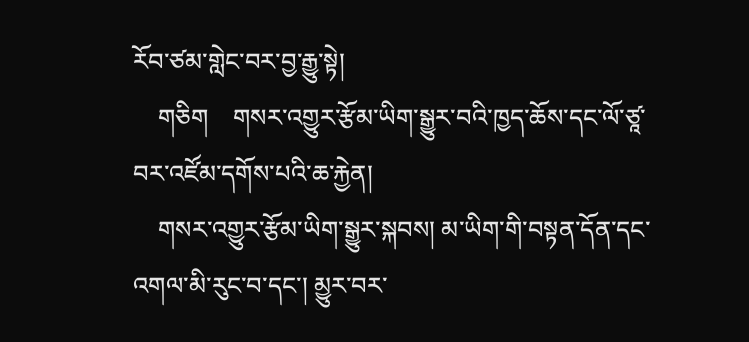རོབ་ཙམ་གླེང་བར་བྱ་རྒྱུ་སྟེ།
    གཅིག    གསར་འགྱུར་རྩོམ་ཡིག་སྒྱུར་བའི་ཁྱད་ཆོས་དང་ལོ་ཙཱ་བར་འཛོམ་དགོས་པའི་ཆ་རྐྱེན།
    གསར་འགྱུར་རྩོམ་ཡིག་སྒྱུར་སྐབས། མ་ཡིག་གི་བསྟན་དོན་དང་འགལ་མི་རུང་བ་དང་། མྱུར་བར་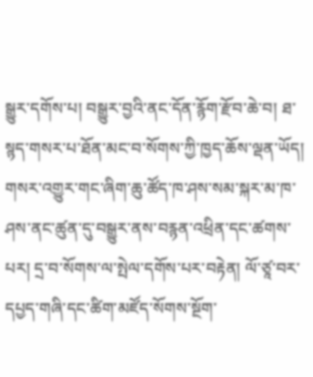སྒྱུར་དགོས་པ། བསྒྱུར་བྱའི་ནང་དོན་རྙོག་རྫོབ་ཆེ་བ། ཐ་སྙད་གསར་པ་ཐོན་མང་བ་སོགས་ཀྱི་ཁྱད་ཆོས་ལྡན་ཡོད། གསར་འགྱུར་གང་ཞིག་ཆུ་ཚོད་ཁ་ཤས་སམ་སྐར་མ་ཁ་ཤས་ནང་ཚུན་དུ་བསྒྱུར་ནས་བརྙན་འཕྲིན་དང་ཚགས་པར། དྲ་བ་སོགས་ལ་སྤེལ་དགོས་པར་བརྟེན། ལོ་ཙཱ་བར་དཔྱད་གཞི་དང་ཚིག་མཛོད་སོགས་སྔོག་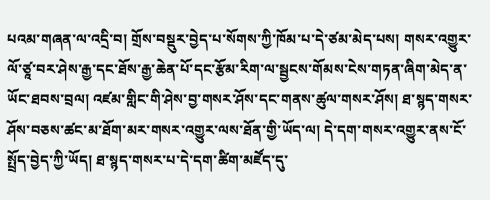པའམ་གཞན་ལ་འདྲི་བ། གྲོས་བསྡུར་བྱེད་པ་སོགས་ཀྱི་ཁོམ་པ་དེ་ཙམ་མེད་པས། གསར་འགྱུར་ལོ་ཙཱ་བར་ཤེས་རྒྱ་དང་ཐོས་རྒྱ་ཆེན་པོ་དང་རྩོམ་རིག་ལ་སྦྱངས་གོམས་ངེས་གཏན་ཞིག་མེད་ན་ཡོང་ཐབས་བྲལ། འཛམ་གླིང་གི་ཤེས་བྱ་གསར་ཤོས་དང་གནས་ཚུལ་གསར་ཤོས། ཐ་སྙད་གསར་ཤོས་བཅས་ཚང་མ་ཐོག་མར་གསར་འགྱུར་ལས་ཐོན་གྱི་ཡོད་ལ། དེ་དག་གསར་འགྱུར་ནས་ངོ་སྤྲོད་བྱེད་ཀྱི་ཡོད། ཐ་སྙད་གསར་པ་དེ་དག་ཚིག་མཛོད་དུ་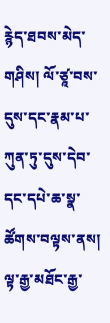རྙེད་ཐབས་མེད་གཤིས། ལོ་ཙཱ་བས་དུས་དང་རྣམ་པ་ཀུན་ཏུ་དུས་དེབ་དང་དཔེ་ཆ་སྣ་ཚོགས་བལྟས་ནས། ལྟ་རྒྱ་མཐོང་རྒྱ་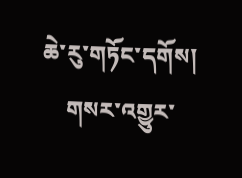ཆེ་རུ་གཏོང་དགོས།
    གསར་འགྱུར་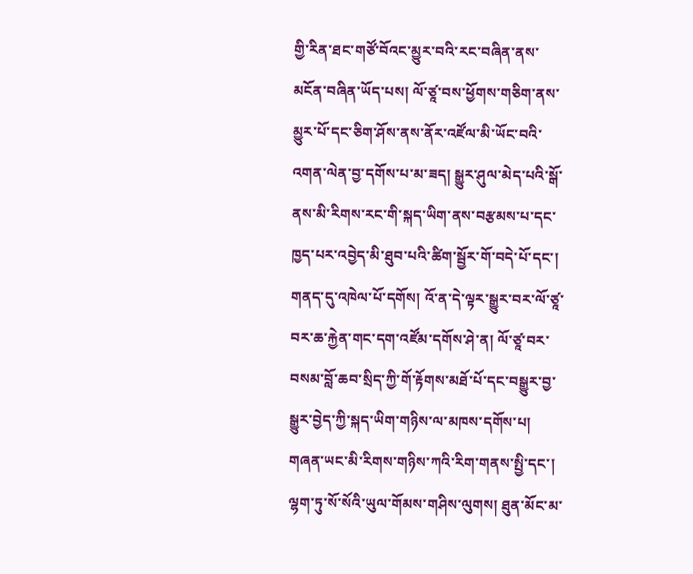གྱི་རིན་ཐང་གཙོ་བོའང་མྱུར་བའི་རང་བཞིན་ནས་མངོན་བཞིན་ཡོད་པས། ལོ་ཙཱ་བས་ཕྱོགས་གཅིག་ནས་མྱུར་པོ་དང་ཅིག་ཤོས་ནས་ནོར་འཛོལ་མི་ཡོང་བའི་འགན་ལེན་བྱ་དགོས་པ་མ་ཟད། སྒྱུར་ཤུལ་མེད་པའི་སྒོ་ནས་མི་རིགས་རང་གི་སྐད་ཡིག་ནས་བརྩམས་པ་དང་ཁྱད་པར་འབྱེད་མི་ཐུབ་པའི་ཚིག་སྦྱོར་གོ་བདེ་པོ་དང་། གནད་དུ་འཁེལ་པོ་དགོས། འོ་ན་དེ་ལྟར་སྒྱུར་བར་ལོ་ཙཱ་བར་ཆ་རྐྱེན་གང་དག་འཛོམ་དགོས་ཤེ་ན། ལོ་ཙཱ་བར་བསམ་བློ་ཆབ་སྲིད་ཀྱི་གོ་རྟོགས་མཐོ་པོ་དང་བསྒྱུར་བྱ་སྒྱུར་བྱེད་ཀྱི་སྐད་ཡིག་གཉིས་ལ་མཁས་དགོས་པ། གཞན་ཡང་མི་རིགས་གཉིས་ཀའི་རིག་གནས་སྤྱི་དང་། ལྷག་ཏུ་སོ་སོའི་ཡུལ་གོམས་གཤིས་ལུགས། ཐུན་མོང་མ་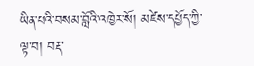ཡིན་པའི་བསམ་བློའི་འཁྱེར་སོ། མཛེས་དཔྱོད་ཀྱི་ལྟ་བ། བརྡ་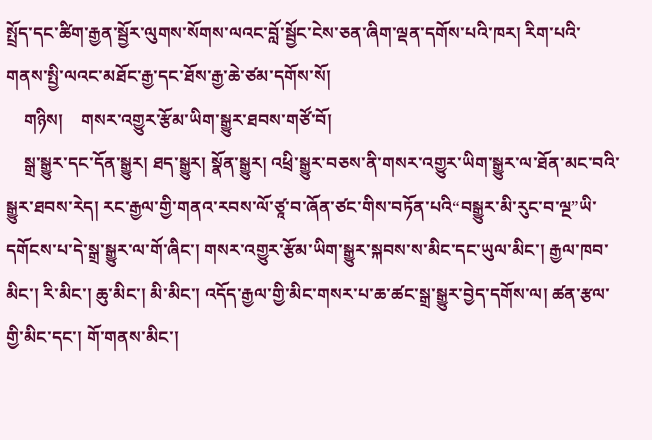སྤྲོད་དང་ཚིག་རྒྱན་སྦྱོར་ལུགས་སོགས་ལའང་བློ་སྦྱོང་ངེས་ཅན་ཞིག་ལྡན་དགོས་པའི་ཁར། རིག་པའི་གནས་སྤྱི་ལའང་མཐོང་རྒྱ་དང་ཐོས་རྒྱ་ཆེ་ཙམ་དགོས་སོ།
    གཉིས།    གསར་འགྱུར་རྩོམ་ཡིག་སྒྱུར་ཐབས་གཙོ་བོ།
    སྒྲ་སྒྱུར་དང་དོན་སྒྱུར། ཐད་སྒྱུར། སྣོན་སྒྱུར། འཕྲི་སྒྱུར་བཅས་ནི་གསར་འགྱུར་ཡིག་སྒྱུར་ལ་ཐོན་མང་བའི་སྒྱུར་ཐབས་རེད། རང་རྒྱལ་གྱི་གནའ་རབས་ལོ་ཙཱ་བ་ཞོན་ཙང་གིས་བཏོན་པའི“བསྒྱུར་མི་རུང་བ་ལྔ”ཡི་དགོངས་པ་དེ་སྒྲ་སྒྱུར་ལ་གོ་ཞིང་། གསར་འགྱུར་རྩོམ་ཡིག་སྒྱུར་སྐབས་ས་མིང་དང་ཡུལ་མིང་། རྒྱལ་ཁབ་མིང་། རི་མིང་། ཆུ་མིང་། མི་མིང་། འདོད་རྒྱལ་གྱི་མིང་གསར་པ་ཆ་ཚང་སྒྲ་སྒྱུར་བྱེད་དགོས་ལ། ཚན་རྩལ་གྱི་མིང་དང་། གོ་གནས་མིང་།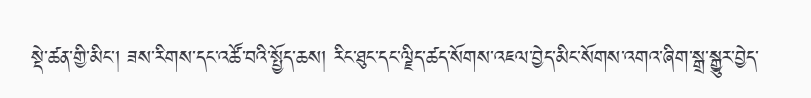སྡེ་ཚན་གྱི་མིང་། ཟས་རིགས་དང་འཚོ་བའི་སྤྱོད་ཆས། རིང་ཐུང་དང་ལྗིད་ཚད་སོགས་འཇལ་བྱེད་མིང་སོགས་འགའ་ཞིག་སྒྲ་སྒྱུར་བྱེད་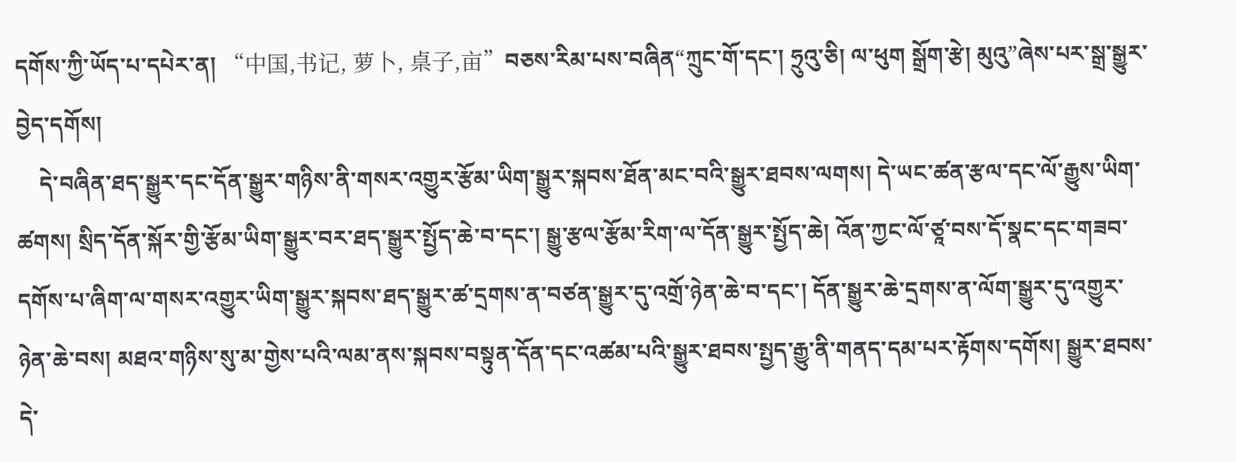དགོས་ཀྱི་ཡོད་པ་དཔེར་ན། “中国,书记, 萝卜, 桌子,亩”བཅས་རིམ་པས་བཞིན“ཀྲུང་གོ་དང་། ཧྲུའུ་ཅི། ལ་ཕུག སྒྲོག་རྩེ། མུའུ”ཞེས་པར་སྒྲ་སྒྱུར་བྱེད་དགོས།
    དེ་བཞིན་ཐད་སྒྱུར་དང་དོན་སྒྱུར་གཉིས་ནི་གསར་འགྱུར་རྩོམ་ཡིག་སྒྱུར་སྐབས་ཐོན་མང་བའི་སྒྱུར་ཐབས་ལགས། དེ་ཡང་ཚན་རྩལ་དང་ལོ་རྒྱུས་ཡིག་ཚགས། སྲིད་དོན་སྐོར་གྱི་རྩོམ་ཡིག་སྒྱུར་བར་ཐད་སྒྱུར་སྤྱོད་ཆེ་བ་དང་། སྒྱུ་རྩལ་རྩོམ་རིག་ལ་དོན་སྒྱུར་སྤྱོད་ཆེ། འོན་ཀྱང་ལོ་ཙཱ་བས་དོ་སྣང་དང་གཟབ་དགོས་པ་ཞིག་ལ་གསར་འགྱུར་ཡིག་སྒྱུར་སྐབས་ཐད་སྒྱུར་ཚ་དྲགས་ན་བཙན་སྒྱུར་དུ་འགྲོ་ཉེན་ཆེ་བ་དང་། དོན་སྒྱུར་ཆེ་དྲགས་ན་ལོག་སྒྱུར་དུ་འགྱུར་ཉེན་ཆེ་བས། མཐའ་གཉིས་སུ་མ་གྱེས་པའི་ལམ་ནས་སྐབས་བསྟུན་དོན་དང་འཚམ་པའི་སྒྱུར་ཐབས་སྤྱད་རྒྱུ་ནི་གནད་དམ་པར་རྟོགས་དགོས། སྒྱུར་ཐབས་དེ་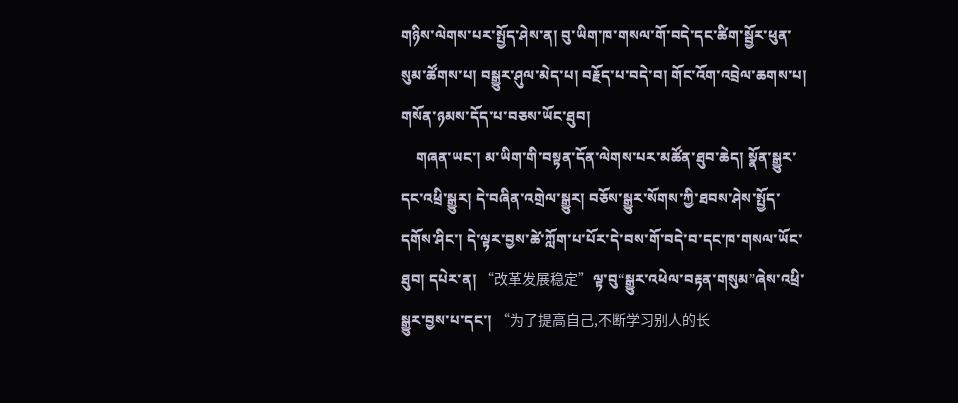གཉིས་ལེགས་པར་སྤྱོད་ཤེས་ན། བུ་ཡིག་ཁ་གསལ་གོ་བདེ་དང་ཚིག་སྦྱོར་ཕུན་སུམ་ཚོགས་པ། བསྒྱུར་ཤུལ་མེད་པ། བརྗོད་པ་བདེ་བ། གོང་འོག་འབྲེལ་ཆགས་པ། གསོན་ཉམས་དོད་པ་བཅས་ཡོང་ཐུབ།
    གཞན་ཡང་། མ་ཡིག་གི་བསྟན་དོན་ལེགས་པར་མཚོན་ཐུབ་ཆེད། སྣོན་སྒྱུར་དང་འཕྲི་སྒྱུར། དེ་བཞིན་འགྲེལ་སྒྱུར། བཅོས་སྒྱུར་སོགས་ཀྱི་ཐབས་ཤེས་སྤྱོད་དགོས་ཤིང་། དེ་ལྟར་བྱས་ཚེ་ཀློག་པ་པོར་དེ་བས་གོ་བདེ་བ་དང་ཁ་གསལ་ཡོང་ཐུབ། དཔེར་ན། “改革发展稳定”ལྟ་བུ“སྒྱུར་འཕེལ་བརྟན་གསུམ”ཞེས་འཕྲི་སྒྱུར་བྱས་པ་དང་། “为了提高自己,不断学习别人的长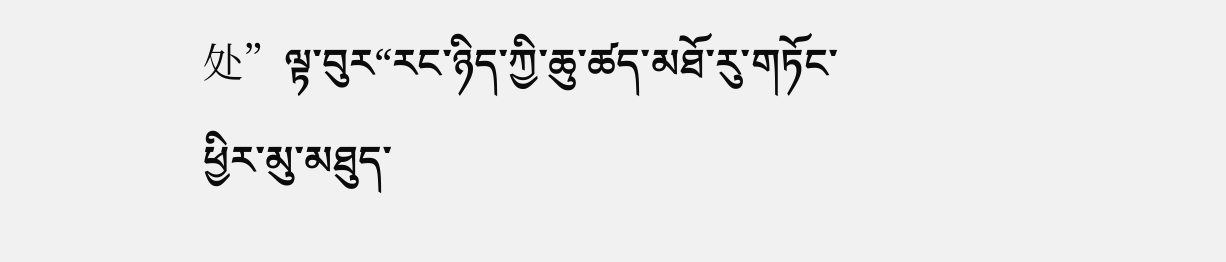处”ལྟ་བུར“རང་ཉིད་ཀྱི་ཆུ་ཚད་མཐོ་རུ་གཏོང་ཕྱིར་མུ་མཐུད་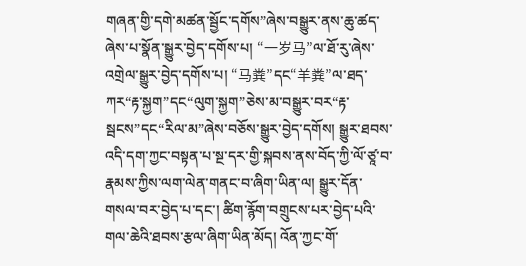གཞན་གྱི་དགེ་མཚན་སྦྱོང་དགོས”ཞེས་བསྒྱུར་ནས་ཆུ་ཚད་ཞེས་པ་སྣོན་སྒྱུར་བྱེད་དགོས་པ། “一岁马”ལ་ཐོ་རུ་ཞེས་འགྲེལ་སྒྱུར་བྱེད་དགོས་པ། “马粪”དང“羊粪”ལ་ཐད་ཀར“རྟ་སྐྱག”དང“ལུག་སྐྱག”ཅེས་མ་བསྒྱུར་བར“རྟ་སྦངས”དང“རིལ་མ”ཞེས་བཅོས་སྒྱུར་བྱེད་དགོས། སྒྱུར་ཐབས་འདི་དག་ཀྱང་བསྟན་པ་སྔ་དར་གྱི་སྐབས་ནས་བོད་ཀྱི་ལོ་ཙཱ་བ་རྣམས་ཀྱིས་ལག་ལེན་གནང་བ་ཞིག་ཡིན་ལ། སྒྱུར་དོན་གསལ་བར་བྱེད་པ་དང་། ཚིག་རྙོག་བགྲུངས་པར་བྱེད་པའི་གལ་ཆེའི་ཐབས་རྩལ་ཞིག་ཡིན་མོད། འོན་ཀྱང་གོ་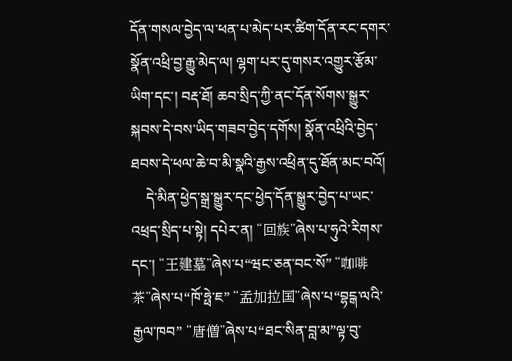དོན་གསལ་བྱེད་ལ་ཕན་པ་མེད་པར་ཚིག་དོན་རང་དགར་སྣོན་འཕྲི་བྱ་རྒྱུ་མེད་ལ། ལྷག་པར་དུ་གསར་འགྱུར་རྩོམ་ཡིག་དང་། བརྡ་ཐོ། ཆབ་སྲིད་ཀྱི་ནང་དོན་སོགས་སྒྱུར་སྐབས་དེ་བས་ཡིད་གཟབ་བྱེད་དགོས། སྣོན་འཕྲིའི་བྱེད་ཐབས་དེ་ཕལ་ཆེ་བ་མི་སྣའི་རྒྱས་འཕྲིན་དུ་ཐོན་མང་བའོ།
    དེ་མིན་ཕྱེད་སྒྲ་སྒྱུར་དང་ཕྱེད་དོན་སྒྱུར་བྱེད་པ་ཡང་འཕྲད་སྲིད་པ་སྟེ། དཔེར་ན། “回族”ཞེས་པ་ཧུའེ་རིགས་དང་། “王建墓”ཞེས་པ“ཝང་ཅན་བང་སོ” “咖啡茶”ཞེས་པ“ཁོ་ཧྥེ་ཇ” “孟加拉国”ཞེས་པ“བྷངྒ་ལའི་རྒྱལ་ཁབ” “唐僧”ཞེས་པ“ཐང་སིན་བླ་མ”ལྟ་བུ་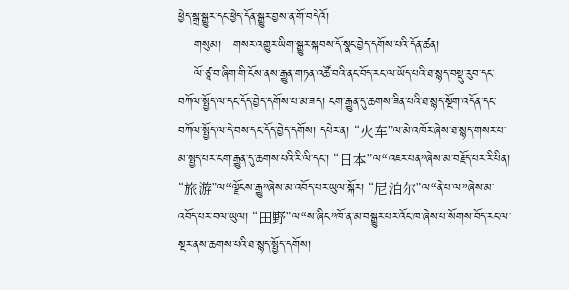ཕྱེད་སྒྲ་སྒྱུར་དང་ཕྱེད་དོན་སྒྱུར་བྱས་ན་གོ་བདེའོ།
    གསུམ།   གསར་འགྱུར་ཡིག་སྒྱུར་སྐབས་དོ་སྣང་བྱེད་དགོས་པའི་དོན་ཚན།
    ལོ་ཙཱ་བ་ཞིག་གི་ངོས་ནས་རྒྱུན་གཏན་འཚོ་བའི་ནང་བོད་རང་ལ་ཡོད་པའི་ཐ་སྙད་བསྡུ་རུབ་དང་བཀོལ་སྤྱོད་ལ་དང་དོད་བྱེད་དགོས་པ་མ་ཟད། ངག་རྒྱུན་དུ་ཆགས་ཟིན་པའི་ཐ་སྙད་སྔོག་འདོན་དང་བཀོལ་སྤྱོད་ལ་དེ་བས་དང་དོད་བྱེད་དགོས། དཔེར་ན། “火车”ལ་མེ་འཁོར་ཞེས་ཐ་སྙད་གསར་པ་མ་སྤྱད་པར་ངག་རྒྱུན་དུ་ཆགས་པའི་རི་ལི་དང་། “日本”ལ“འཇར་པན”ཞེས་མ་བརྗོད་པར་རི་པིན། “旅游”ལ“ལྗོངས་རྒྱུ”ཞེས་མ་འབོད་པར་ཡུལ་སྐོར། “尼泊尔”ལ“ནེ་པ་ལ”ཞེས་མ་འབོད་པར་བལ་ཡུལ། “田野”ལ“ས་ཞིང”ཁོ་ན་མ་བསྒྱུར་པར་འོང་ཁ་ཞེས་པ་སོགས་བོད་རང་ལ་སྔར་ནས་ཆགས་པའི་ཐ་སྙད་སྤྱོད་དགོས།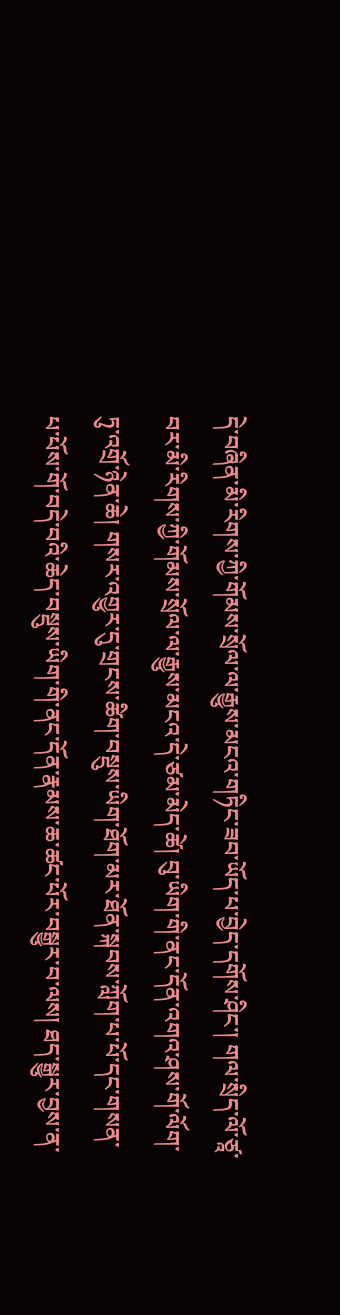དེ་བཞིན་མི་རིགས་ཀྱི་གོམས་སྲོལ་ལ་རྒྱུས་མངའ་གཏིང་ཟབ་ཡོད་པ་བྱེད་དགོས་ཤིང་། གལ་སྲིད་ལོ་ཙཱ་བར་མི་རིགས་ཀྱི་གོམས་སྲོལ་ལ་རྒྱུས་མངའ་དེ་ཙམ་མེད་ཚེ། བུ་ཡིག་གི་ནང་དོན་འགའ་ཤས་གོ་ལོག་ཏུ་འགྲོ་ཉེན་ཆེ། གསར་འགྱུར་དུ་གྲངས་ཚིག་བསྡུས་ཡིག་ཐོག་མར་ཐོན་སྐབས་ཀློག་པ་པོ་དང་གསན་པ་པོས་གོ་བདེ་བའི་ཆེད་བསྡུས་ཡིག་གི་ནང་དོན་རྣམས་ཆ་ཚང་པོར་བསྒྱུར་བ་ལས། ཐད་སྒྱུར་བྱས་ན་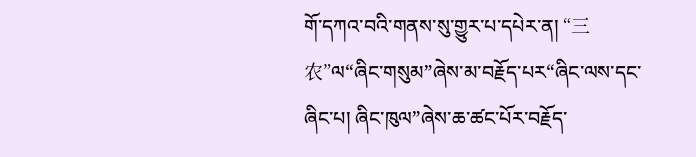གོ་དཀའ་བའི་གནས་སུ་གྱུར་པ་དཔེར་ན། “三农”ལ“ཞིང་གསུམ”ཞེས་མ་བརྗོད་པར“ཞིང་ལས་དང་ཞིང་པ། ཞིང་ཁུལ”ཞེས་ཆ་ཚང་པོར་བརྗོད་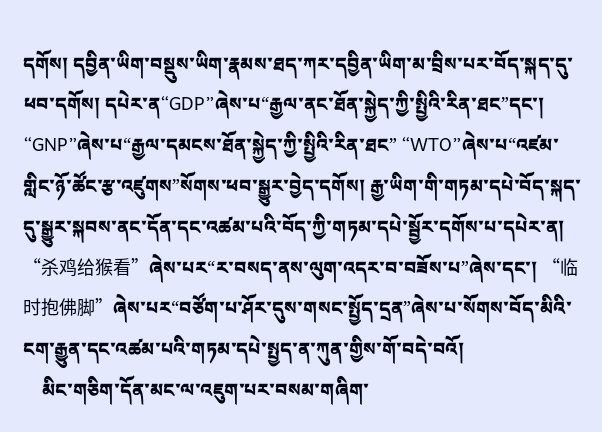དགོས། དབྱིན་ཡིག་བསྡུས་ཡིག་རྣམས་ཐད་ཀར་དབྱིན་ཡིག་མ་བྲིས་པར་བོད་སྐད་དུ་ཕབ་དགོས། དཔེར་ན“GDP”ཞེས་པ“རྒྱལ་ནང་ཐོན་སྐྱེད་ཀྱི་སྤྱིའི་རིན་ཐང”དང་། “GNP”ཞེས་པ“རྒྱལ་དམངས་ཐོན་སྐྱེད་ཀྱི་སྤྱིའི་རིན་ཐང” “WTO”ཞེས་པ“འཛམ་གླིང་ཉོ་ཚོང་རྩ་འཛུགས”སོགས་ཕབ་སྒྱུར་བྱེད་དགོས། རྒྱ་ཡིག་གི་གཏམ་དཔེ་བོད་སྐད་དུ་སྒྱུར་སྐབས་ནང་དོན་དང་འཚམ་པའི་བོད་ཀྱི་གཏམ་དཔེ་སྦྱོར་དགོས་པ་དཔེར་ན། “杀鸡给猴看”ཞེས་པར“ར་བསད་ནས་ལུག་འདར་བ་བཟོས་པ”ཞེས་དང་། “临时抱佛脚”ཞེས་པར“བཙོག་པ་ཤོར་དུས་གསང་སྤྱོད་དྲན”ཞེས་པ་སོགས་བོད་མིའི་ངག་རྒྱུན་དང་འཚམ་པའི་གཏམ་དཔེ་སྤྱད་ན་ཀུན་གྱིས་གོ་བདེ་བའོ།
    མིང་གཅིག་དོན་མང་ལ་འཇུག་པར་བསམ་གཞིག་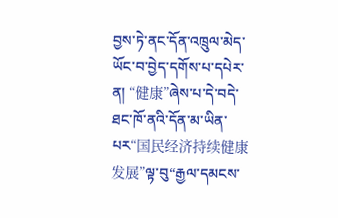བྱས་ཏེ་ནང་དོན་འཁྲུལ་མེད་ཡོང་བ་བྱེད་དགོས་པ་དཔེར་ན། “健康”ཞེས་པ་དེ་བདེ་ཐང་ཁོ་ནའི་དོན་མ་ཡིན་པར“国民经济持续健康发展”ལྟ་བུ“རྒྱལ་དམངས་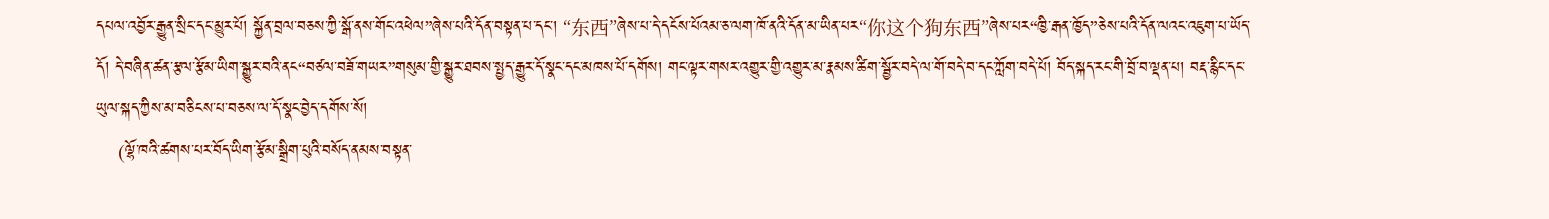དཔལ་འབྱོར་རྒྱུན་སྲིང་དང་མྱུར་པོ། སྐྱོན་བྲལ་བཅས་ཀྱི་སྒོ་ནས་གོང་འཕེལ”ཞེས་པའི་དོན་བསྟན་པ་དང་། “东西”ཞེས་པ་དེ་དངོས་པོའམ་ཅ་ལག་ཁོ་ནའི་དོན་མ་ཡིན་པར“你这个狗东西”ཞེས་པར“ཁྱི་རྒན་ཁྱོད”ཅེས་པའི་དོན་ལའང་འཇུག་པ་ཡོད་དོ། དེ་བཞིན་ཚན་རྩལ་རྩོམ་ཡིག་སྒྱུར་བའི་ནང“བཙལ་བཟོ་གཡར”གསུམ་གྱི་སྒྱུར་ཐབས་སྤྱད་རྒྱུར་དོ་སྣང་དང་མཁས་པོ་དགོས། གང་ལྟར་གསར་འགྱུར་གྱི་འགྱུར་མ་རྣམས་ཚིག་སྦྱོར་བདེ་ལ་གོ་བདེ་བ་དང་ཀློག་བདེ་པོ། བོད་སྐད་རང་གི་བྲོ་བ་ལྡན་པ། བརྡ་རྙིང་དང་ཡུལ་སྐད་ཀྱིས་མ་བཅིངས་པ་བཅས་ལ་དོ་སྣང་བྱེད་དགོས་སོ།
    (ལྷོ་ཁའི་ཚགས་པར་བོད་ཡིག་རྩོམ་སྒྲིག་པུའི་བསོད་ནམས་བསྟན་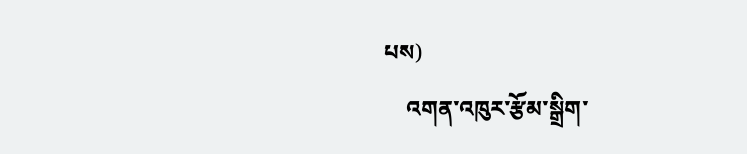པས)
    འགན་འཁུར་རྩོམ་སྒྲིག་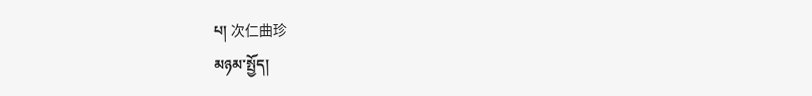པ། 次仁曲珍
མཉམ་སྤྱོད།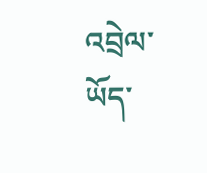འབྲེལ་ཡོད་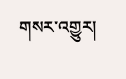གསར་འགྱུར།